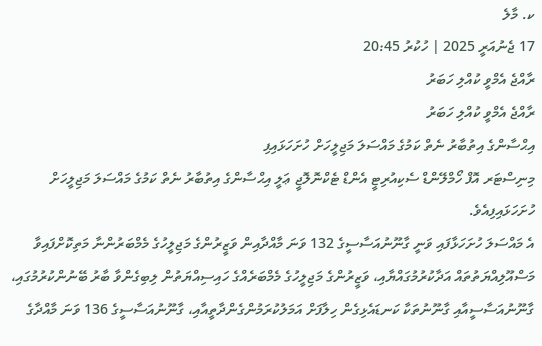ކ. މާލެ
17 ޖެނުއަރީ 2025 | ހުކުރު 20:45
ރާއްޖެ އެމްވީ ކުއްލި ހަބަރު
ރާއްޖެ އެމްވީ ކުއްލި ހަބަރު
އިޙްސާންގެ އިތުބާރު ނެތް ކަމުގެ މައްސަލަ މަޖިލީހަށް ހުށަހަޅައިފި
މިނިސްޓަރ އޮފް ހޯމްލޭންޑް ސެކިއުރިޓީ އެންޑް ޓެކްނޮލޮޖީ ޢަލީ އިޙްސާންގެ އިތުބާރު ނެތް ކަމުގެ މައްސަލަ މަޖިލީހަށް ހުށަހަޅައިފިއެވެ.
އެ މައްސަލަ ހުށަހަޅާފައި ވަނީ ގާނޫނުއަސާސީގެ 132 ވަނަ މާއްދާއިން ވަޒީރުންގެ މަޖިލީހުގެ މެމްބަރުންނާ މަތިކޮށްފައިވާ މަސްއޫލިއްޔަތުތައް އަދާކުރުމުގައްޔާއި، ވަޒީރުންގެ މަޖިލީހުގެ މެމްބަރެއްގެ ހައިސިއްޔަތުން ލިބިގެންވާ ބާރު ބޭނުންކުރުމުގައި، ގާނޫނުއަސާސީއާއި ގާނޫނުތަކާ ކަނޑައެޅިގެން ހިލާފަށް އަމަލުކުރަމުންގެންދާތީއާއި، ގާނޫނުއަސާސީގެ 136 ވަނަ މާއްދާގެ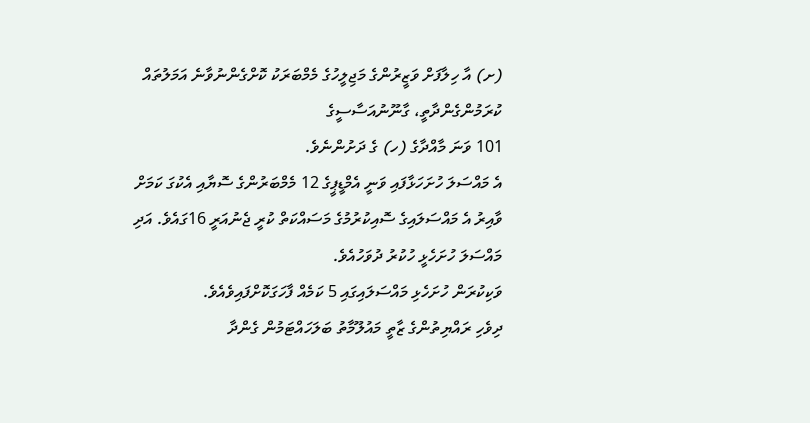(ށ) އާ ހިލާފަށް ވަޒީރުންގެ މަޖިލީހުގެ މެމްބަރަކު ކޮށްގެންނުވާނެ އަމަލުތައް ކުރަމުންގެންދާތީ، ގާނޫނުއަސާސީގެ
101 ވަނަ މާއްދާގެ (ހ) ގެ ދަށުންނެވެ.
އެ މައްސަލަ ހުށަހަޅާފައި ވަނީ އެމްޑީޕީގެ 12 މެމްބަރުންގެ ސޮޔާއި އެކުގަ ކަމަށް ވާއިރު އެ މައްސަލައިގެ ސޮއިކުރުމުގެ މަސައްކަތް ކުރީ ޖެނުއަރީ 16ގައެވެ. އަދި މައްސަލަ ހުށަހެޅީ ހުކުރު ދުވަހުއެވެ.
ވަކިކުރަން ހުށަހެޅި މައްސަލައިގައި 5 ކަމެއް ފާހަގަކޮށްފައިވެއެވެ.
ދިވެހި ރައްޔިތުންގެ ޒާތީ މައުލޫމާތު ބަލަހައްޓަމުން ގެންދާ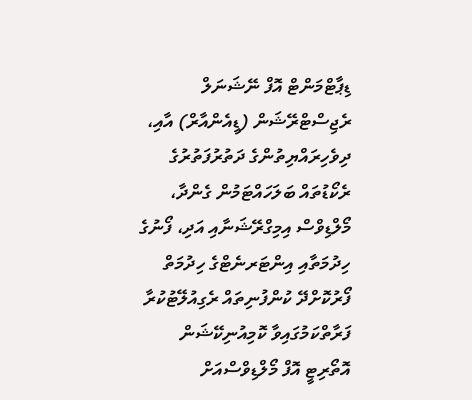ޑިޕާޓްމަންޓް އޮފް ނޭޝަނަލް ރެޖިސްޓްރޭޝަން (ޑީއެންއާރް) އާއި، ދިވެހިރައްޔިތުންގެ ދަތުރުފަތުރުގެ ރެކޯޑުތައް ބަލަހައްޓަމުން ގެންދާ، މޯލްޑިވްސް އިމިގްރޭޝަނާއި އަދި، ފޯނުގެ ހިދުމަތާއި އިންޓަރނެޓްގެ ހިދުމަތް ފޯރުކޮށްދޭ ކުންފުނިތައް ރެގިއުލޭޓުކުރާ ފަރާތްކަމުގައިވާ ކޮމިއުނިކޭޝަން އޮތޯރިޓީ އޮފް މޯލްޑިވްސްއަށް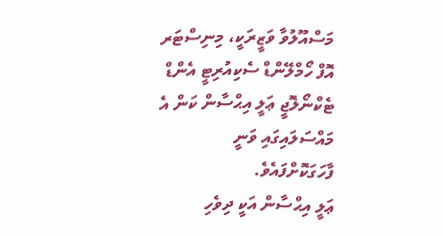މަސްއޫލުވާ ވަޒީރަކީ، މިނިސްޓަރ އޮފް ހޯމްލޭންޑް ސެކިއުރިޓީ އެންޑް ޓެކްނޯލޮޖީ ޢަލީ އިޙްސާން ކަން އެ މައްސަލައިގައި ވަނީ ފާހަގަކޮށްފައެވެ.
ޢަލީ އިޙްސާން އަކީ ދިވެހި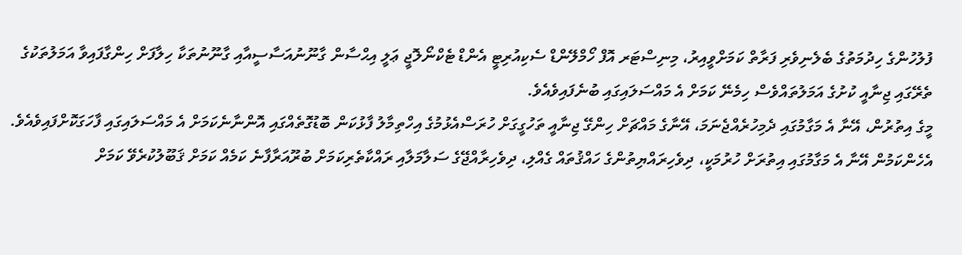ފުލުހުންގެ ހިދުމަތުގެ ބެލެނިވެރި ފަރާތް ކަމަށްވީއިރު، މިނިސްޓަރ އޮފް ހޯމްލޭންޑް ސެކިއުރިޓީ އެންޑް ޓެކްނޯލޮޖީ ޢަލީ އިޙްސާން ގާނޫނުއަސާސީއާއި ގާނޫނުތަކާ ހިލާފަށް ހިންގާފައިވާ އަމަލުތަކުގެ ތެރޭގައި ޖިނާއީ ކުށުގެ އަމަލުތައްވެސް ހިމެނޭ ކަމަށް އެ މައްސަލައިގައި ބުނެފައިވެއެވެ.
މީގެ އިތުރުން، އޭނާ އެ މަގާމުގައި ދެމިހުރެއްޖެނަމަ، އޭނާގެ މައްޗަށް ހިންގޭ ޖިނާއީ ތަހުގީގަށް ހުރަސްއެޅުމުގެ އިހްތިމާލު ފާޅުކަން ބޮޑުގޮތެއްގައި އޮންނާނެކަމަށް އެ މައްސަލައިގައި ފާހަގަކޮށްފައިވެއެވެ.
އެހެންކަމުން އޭނާ އެ މަގާމުގައި އިތުރަށް ހުރުމަކީ، ދިވެހިރައްޔިތުންގެ ހައްޤުތައް ގެއްލި، ދިވެހިރާއްޖޭގެ ސަލާމަލާއި ރައްކާތެރިކަމަށް ބުރޫއަރާފާނެ ކަމެއް ކަމަށް ޤަބޫލުކުރެވޭ ކަމަށް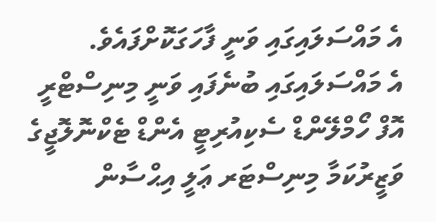އެ މައްސަލައިގައި ވަނީ ފާހަގަކޮށްފައެވެ.
އެ މައްސަލައިގައި ބުނެފައި ވަނީ މިނިސްޓްރީ އޮފް ހޯމްލޭންޑް ސެކިއުރިޓީ އެންޑް ޓެކްނޮލޮޖީގެ ވަޒީރުކަމާ މިނިސްޓަރ ޢަލީ އިޙްސާން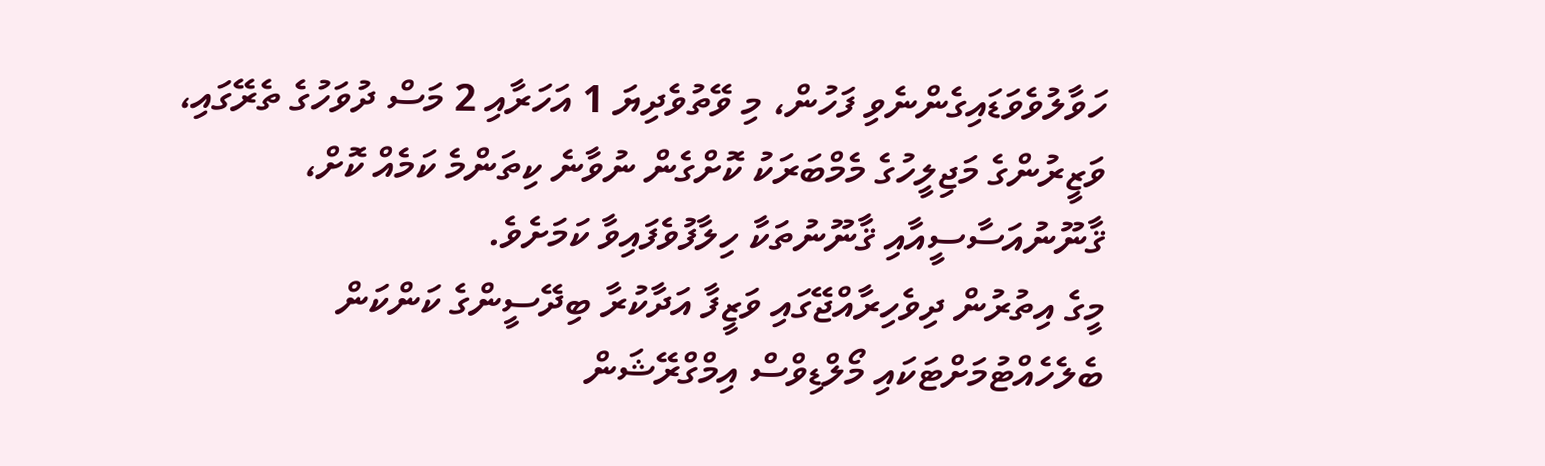ހަވާލުވެވަޑައިގެންނެވި ފަހުން، މި ވޭތުވެދިޔަ 1 އަހަރާއި 2 މަސް ދުވަހުގެ ތެރޭގައި، ވަޒީރުންގެ މަޖިލީހުގެ މެމްބަރަކު ކޮށްގެން ނުވާނެ ކިތަންމެ ކަމެއް ކޮށް، ޤާނޫނުއަސާސީއާއި ޤާނޫނުތަކާ ހިލާފުވެފައިވާ ކަމަށެވެ.
މީގެ އިތުރުން ދިވެހިރާއްޖޭގައި ވަޒީފާ އަދާކުރާ ބިދޭސީންގެ ކަންކަން ބެލެހެއްޓުމަށްޓަކައި މޯލްޑިވްސް އިމްގްރޭޝަން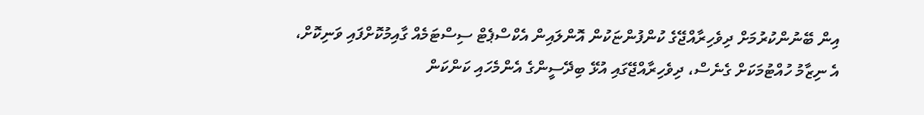އިން ބޭނުންކުރުމަށް ދިވެހިރާއްޖޭގެ ކުންފުންޏަކުން އޮންލައިން އެކްސްޕެޓް ސިސްޓަމެއް ގާއިމުކޮށްފައި ވަނިކޮށް، އެ ނިޒާމު ހުއްޓުމަކަށް ގެނެސް، ދިވެހިރާއްޖޭގައި އުޅޭ ބިދޭސީންގެ އެންމެހައި ކަންކަން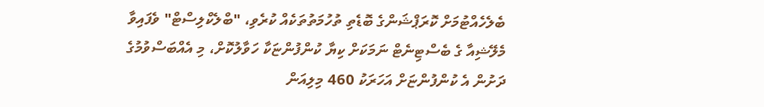ބެލެހެއްޓުމަށް ކޮރަޕްޝަންގެ ބޮޑެތި ތުހުމަތުތަކެއް ކުރެވި، "ބްލެކްލިސްޓް" ވެފައިވާ މެލޭޝިއާ ގެ ބެސްޓިނެޓް ނަމަކަށް ކިޔާ ކުންފުންޏަކާ ހަވާލުކޮށް، މި އެއްބަސްވުމުގެ ދަށުން އެ ކުންފުންޏަށް އަހަރަކު 460 މިލިއަން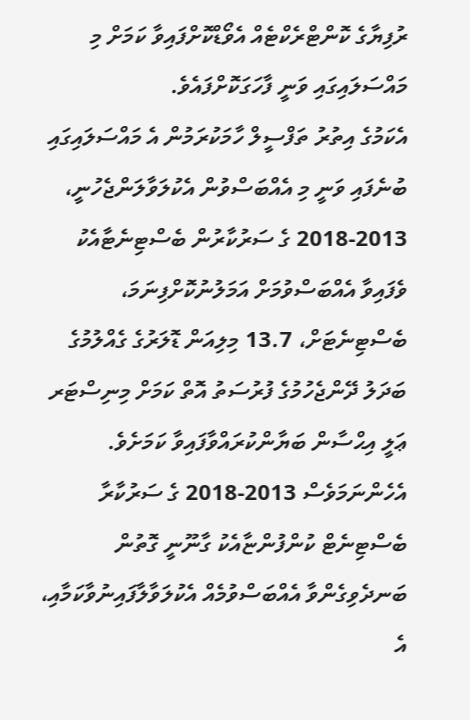ރުފިޔާގެ ކޮންޓްރެކްޓެއް އެވޯޑްކޮށްފައިވާ ކަމަށް މި މައްސަލައިގައި ވަނީ ފާހަގަކޮށްފައެވެ.
އެކަމުގެ އިތުރު ތަފްސީލް ހާމަކުރަމުން އެ މައްސަލައިގައި ބުނެފައި ވަނީ މި އެއްބަސްވުން އެކުލަވާލަންޖެހުނީ، 2013-2018 ގެ ސަރުކާރުން ބެސްޓިނެޓާއެކު ވެފައިވާ އެއްބަސްވުމަށް އަމަލުނުކޮށްފިނަމަ، ބެސްޓިނެޓަށް، 13.7 މިލިއަން ޑޮލަރުގެ ގެއްލުމުގެ ބަދަލު ދޭންޖެހުމުގެ ފުރުސަތު އޮތް ކަމަށް މިނިސްޓަރ ޢަލީ އިޙްސާން ބަޔާންކުރައްވާފައިވާ ކަމަށެވެ. އެހެންނަމަވެސް 2013-2018 ގެ ސަރުކާރާ ބެސްޓިނެޓް ކުންފުންޏާއެކު ގާނޫނީ ގޮތުން ބަނދެވިގެންވާ އެއްބަސްވުމެއް އެކުލަވާލާފައިނުވާކަމާއި، އެ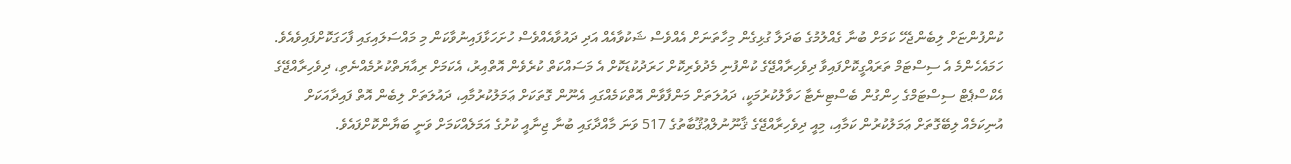ކުންފުންޏަށް ލިބެންޖެހޭ ކަމަށް ބުނާ ގެއްލުމުގެ ބަދަލާ ގުޅިގެން މިހާތަނަށް އެއްވެސް ޝަކުވާއެއް އަދި ދައުވާއެއްވެސް ހުށަހަޅާފައިނުވާކަން މި މައްސަލައިގައި ފާހަގަކޮށްފައިވެއެވެ.
ހަމައެހެންމެ އެ ސިސްޓަމް ތަރައްގީކޮށްފައިވާ ދިވެހިރާއްޖޭގެ ކުންފުނި މެދުވެރިކޮށް ހަރަދުކުޑަކޮށް އެ މަސައްކަތް ކުރެވެން އޮތްއިރު، އެކަމަށް ރިއާޔަތްކުރުމެއްނެތި، ދިވެހިރާއްޖޭގެ އެކްސްޕެޓް ސިސްޓަމްގެ ހިންގުން ބެސްޓިނެޓާ ހަވާލުކުރުމަކީ، ދައުލަތަށް މަންފާވާން އޮތްކަމެއްގައި އެނޫން ގޮތަކަށް ޢަމަލުކުރުމާއި، ދައުލަތަށް ލިބެން އޮތް ފައިދާއަކަށް އުނިކަމެއް ލިބޭގޮތަށް ޢަމަލުކުރުން ކަމާއި، މިއީ ދިވެހިރާއްޖޭގެ ޤާނޫނުލްޢުޤޫބާތުގެ 517 ވަނަ މާއްދާގައި ބުނާ ޖިނާއީ ކުށުގެ އަމަލެއްކަމަށް ވަނީ ބަޔާންކޮށްފައެވެ.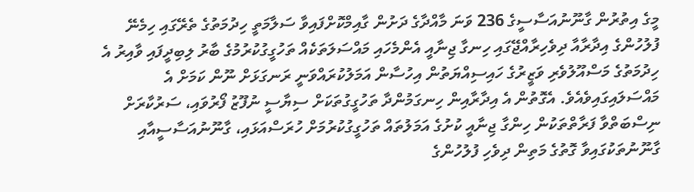މީގެ އިތުރުން ގާނޫނުއަސާސީގެ 236 ވަނަ މާއްދާގެ ދަށުން ގާއިމްކޮށްފައިވާ ސަލާމަތީ ހިދުމަތުގެ ތެރޭގައި ހިމެނޭ ފުލުހުންގެ އިދާރާއާ ދިވެހިރާއްޖޭގައި ހިނގާ ޖިނާއީ އެންމެހައި މައްސަލަތަކެއް ތަހުގީގުކުރުމުގެ ބާރު ލިބިދީފައި ވާއިރު އެ ހިދުމަތުގެ މަސްއޫލުވެރި ވަޒީރުގެ ހައިސިއްޔަތުން އިހުސާން އަމަލުކުރައްވަނީ ރަނގަޅަށް ނޫން ކަމަށް އެ މައްސަލައިގައިވެއެވެ. އެގޮތުން އެ އިދާރާއިން ހިނގަމުންދާ ތަހުގީގުތަކަށް ސިޔާސީ ނުފޫޒު ފޯރުވައި، ސަރުކާރަށް ނިސްބަތްވާ ފަރާތްތަކުން ހިންގާ ޖިނާއީ ކުށުގެ އަމަލުތައް ތަހުގީގުކުރުމަށް ހުރަސްއަޅައި، ގާނޫނުއަސާސީއާއި ގާނޫނުތަކުގައިވާ ގޮތުގެ މަތިން ދިވެހި ފުލުހުންގެ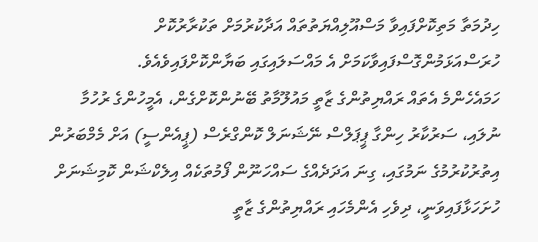ހިދުމަތާ މަތިކޮށްފައިވާ މަސްއޫލިއްޔަތުތައް އަދާކުރުމަށް ތަކުރާރުކޮށް ހުރަސްއަޅަމުންގޮސްފައިވާކަމަށް އެ މައްސަލައިގައި ބަޔާންކޮށްފައިވެއެވެ.
ހަމައެހެންމެ އެތައް ރައްޔިތުންގެ ޒާތީ މައުލޫމާތު ބޭނުންކޮށްގެން، އެމީހުންގެ ރުހުމާ ނުލައި، ސަރުކާރު ހިންގާ ޕީޕަލްސް ނޭޝަނަލް ކޮންގްރެސް (ޕީއެންސީ) އަށް މެމްބަރުން އިތުރުކުރުމުގެ ނަމުގައި، ގިނަ އަދަދެއްގެ ސައްހަނޫން ފޯމުތަކެއް އިލެކްޝަން ކޮމިޝަނަށް ހުށަހަޅާފައިވަނީ، ދިވެހި އެންމެހައި ރައްޔިތުންގެ ޒާތީ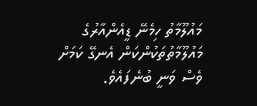މައުލޫމާތު ހިމެނޭ ޑީއެންއާރުގެ މައުލޫމާތުތަކުންކަން އެނގޭ ކަމަށް ވެސް ވަނީ ބުނެފައެވެ.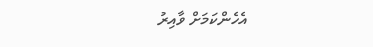އެހެންކަމަށް ވާއިރު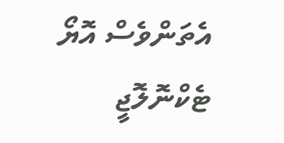އެތަންވެސް އޮޔޯ ޓެކްނޮލޮޖީ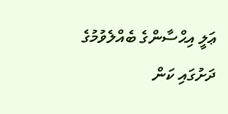ޢަލީ އިޙްސާންގެ ބެއްލެވުމުގެ ދަށުގައި ކަން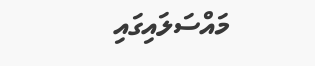މައްސަލައިގައި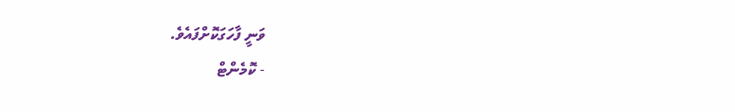ވަނީ ފާހަގަކޮށްފައެވެ.
- ކޮމެންޓް